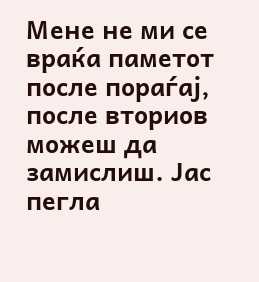Мене не ми се враќа паметот после пораѓај, после вториов можеш да замислиш. Јас пегла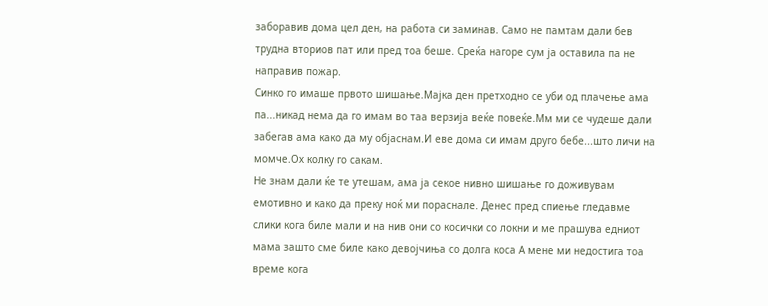заборавив дома цел ден, на работа си заминав. Само не памтам дали бев трудна вториов пат или пред тоа беше. Среќа нагоре сум ја оставила па не направив пожар.
Синко го имаше првото шишање.Мајка ден претходно се уби од плачење ама па...никад нема да го имам во таа верзија веќе повеќе.Мм ми се чудеше дали забегав ама како да му објаснам.И еве дома си имам друго бебе...што личи на момче.Ох колку го сакам.
Не знам дали ќе те утешам, ама ја секое нивно шишање го доживувам емотивно и како да преку ноќ ми пораснале. Денес пред спиење гледавме слики кога биле мали и на нив они со косички со локни и ме прашува едниот мама зашто сме биле како девојчиња со долга коса А мене ми недостига тоа време кога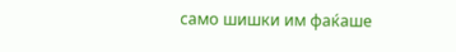само шишки им фаќаше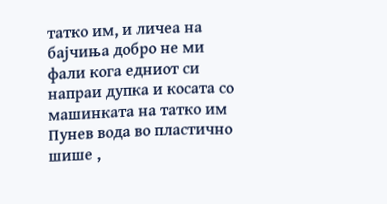татко им, и личеа на бајчиња добро не ми фали кога едниот си напраи дупка и косата со машинката на татко им
Пунев вода во пластично шише ,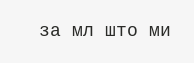за мл што ми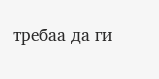требаа да ги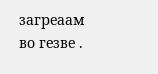загреаам во гезве .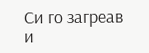Си го загреав и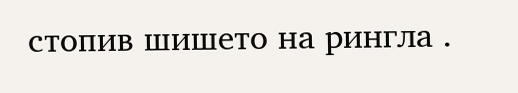стопив шишето на рингла .